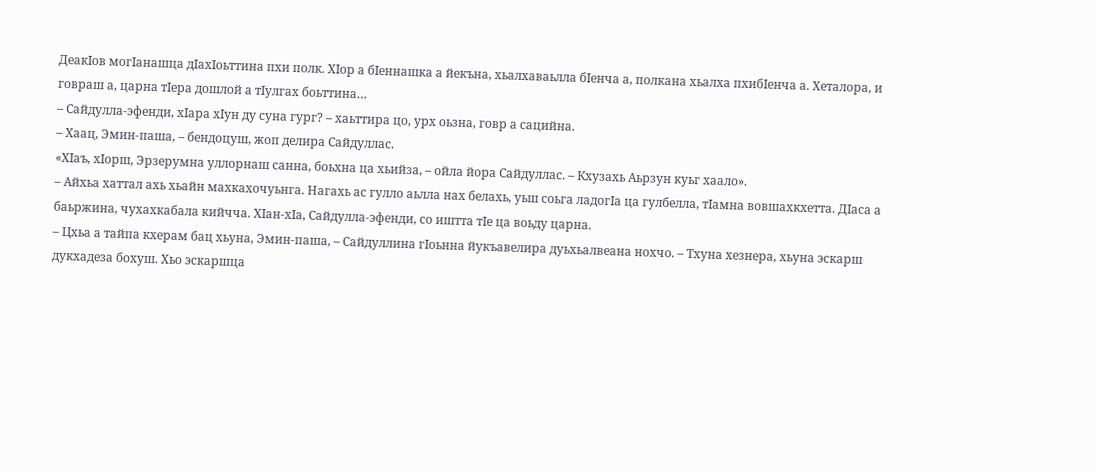Деакӏов могӏанашца дӏахӏоьттина пхи полк. Хӏор а бӏеннашка а йекъна, хьалхаваьлла бӏенча а, полкана хьалха пхибӏенча а. Хеталора, и говраш а, царна тӏера дошлой а тӏулгах боьттина…
– Сайдулла-эфенди, хӏара хӏун ду суна гург? – хаьттира цо, урх оьзна, говр а сацийна.
– Хаац, Эмин-паша, – бендоцуш, жоп делира Сайдуллас.
«Хӏаъ, хӏорш, Эрзерумна уллорнаш санна, боьхна ца хьийза, – ойла йора Сайдуллас. – Кхузахь Аьрзун куьг хаало».
– Айхьа хаттал ахь хьайн махкахочуьнга. Нагахь ас гулло аьлла нах белахь, уьш соьга ладогӏа ца гулбелла, тӏамна вовшахкхетта. Дӏаса а баьржина, чухахкабала кийчча. Хӏан-хӏа, Сайдулла-эфенди, со иштта тӏе ца воьду царна.
– Цхьа а тайпа кхерам бац хьуна, Эмин-паша, – Сайдуллина гӏоьнна йукъавелира дуьхьалвеана нохчо. – Тхуна хезнера, хьуна эскарш дукхадеза бохуш. Хьо эскаршца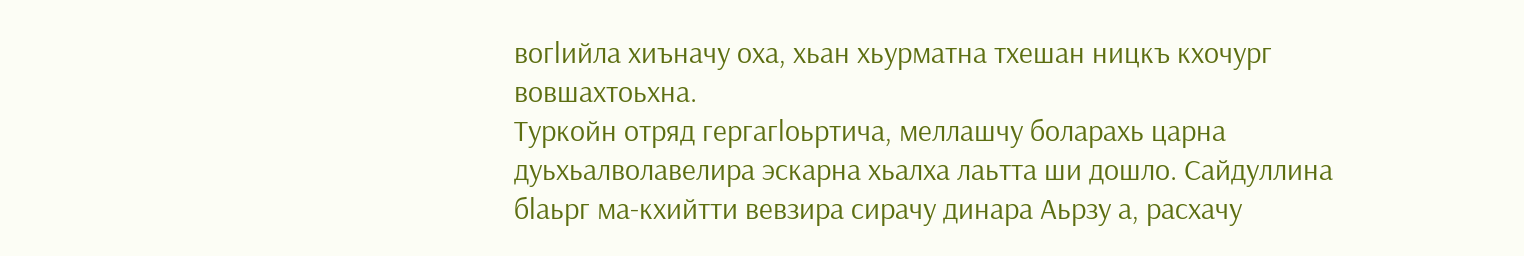вогӏийла хиъначу оха, хьан хьурматна тхешан ницкъ кхочург вовшахтоьхна.
Туркойн отряд гергагӏоьртича, меллашчу боларахь царна дуьхьалволавелира эскарна хьалха лаьтта ши дошло. Сайдуллина бӏаьрг ма-кхийтти вевзира сирачу динара Аьрзу а, расхачу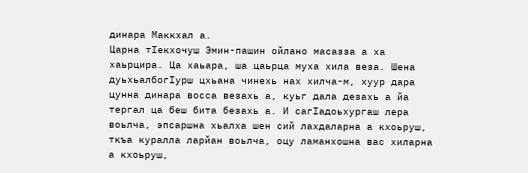динара Маккхал а.
Царна тӏекхочуш Эмин-пашин ойлано масазза а ха хаьрцира. Ца хаьара, ша цаьрца муха хила веза. Шена дуьхьалбогӏурш цхьана чинехь нах хилча-м, хуур дара цунна динара восса везахь а, куьг дала дезахь а йа тергал ца беш бита безахь а. И сагӏадоьхургаш лера воьлча, эпсаршна хьалха шен сий лахдаларна а кхоьруш, ткъа куралла ларйан воьлча, оцу ламанхошна вас хиларна а кхоьруш,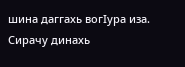шина даггахь вогӏура иза. Сирачу динахь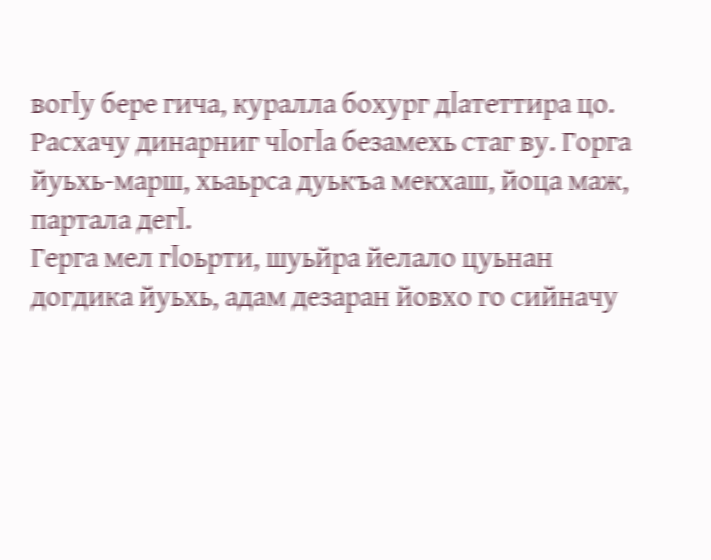вогӏу бере гича, куралла бохург дӏатеттира цо. Расхачу динарниг чӏогӏа безамехь стаг ву. Горга йуьхь-марш, хьаьрса дуькъа мекхаш, йоца маж, партала дегӏ.
Герга мел гӏоьрти, шуьйра йелало цуьнан догдика йуьхь, адам дезаран йовхо го сийначу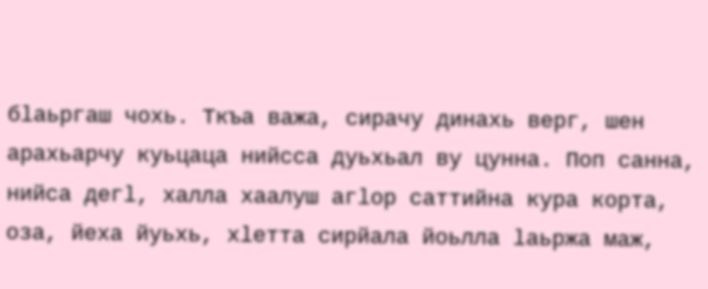бӏаьргаш чохь. Ткъа важа, сирачу динахь верг, шен арахьарчу куьцаца нийсса дуьхьал ву цунна. Поп санна, нийса дегӏ, халла хаалуш агӏор саттийна кура корта, оза, йеха йуьхь, хӏетта сирйала йоьлла ӏаьржа маж,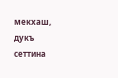мекхаш, дукъ сеттина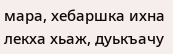мара, хебаршка ихна лекха хьаж, дуькъачу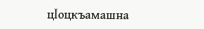цӏоцкъамашна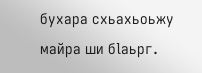бухара схьахьоьжу майра ши бӏаьрг.